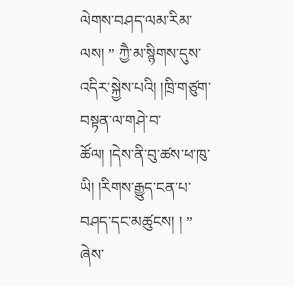ལེགས་བཤད་ལམ་རིམ་ལས། ” ཀྱཻ་མ་སྙིགས་དུས་འདིར་སྐྱེས་པའི། །ཁྲི་གཙུག་བསྟན་ལ་གཤེ་བ་ཚོལ། །དེས་ནི་བུ་ཚས་ཕ་ཁུ་ཡི། །རིགས་རྒྱུད་ངན་པ་བཤད་དང་མཚུངས། ། ” ཞེས་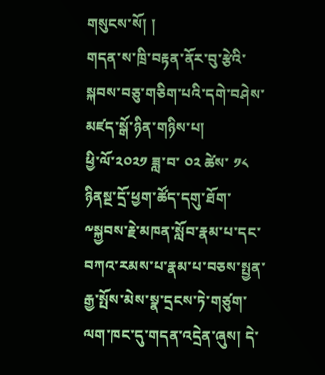གསུངས་སོ། །
གདན་ས་ཁྲི་བརྟན་ནོར་བུ་རྩེའི་སྐབས་བཅུ་གཅིག་པའི་དགེ་བཤེས་མཛད་སྒོ་ཉིན་གཉིས་པ།
ཕྱི་ལོ་༢༠༢༡ ཟླ་བ་ ༠༢ ཚེས་ ༡༨ ཉིནསྔ་དྲོ་ཕྱག་ཚོད་དགུ་ཐོག་༸སྐྱབས་རྗེ་མཁན་སློབ་རྣམ་པ་དང་བཀའ་རམས་པ་རྣམ་པ་བཅས་སྤྱན་རྒྱ་སྤོས་མེས་སྣ་དྲངས་ཏེ་གཙུག་ལག་ཁང་དུ་གདན་འདྲེན་ཞུས། དེ་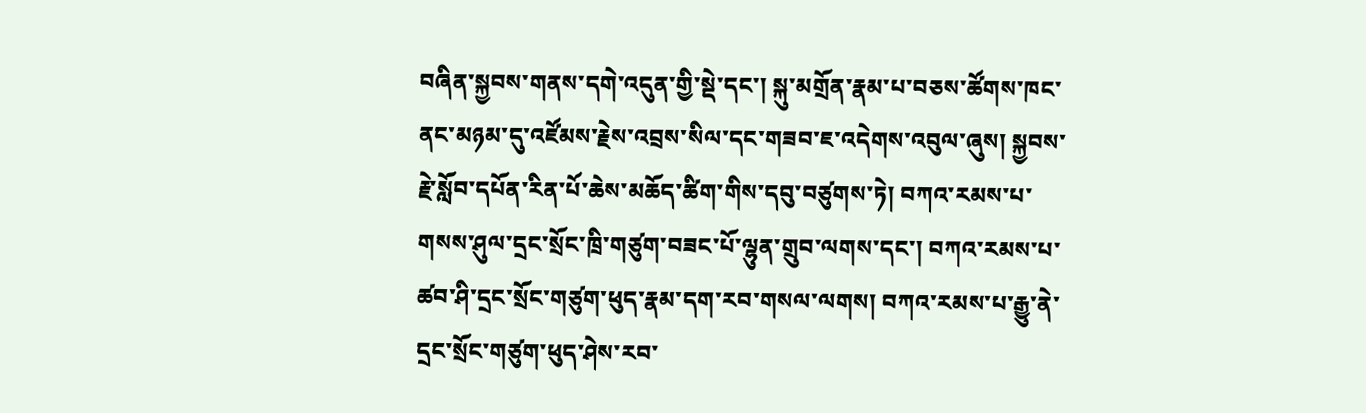བཞིན་སྐྱབས་གནས་དགེ་འདུན་གྱི་སྡེ་དང་། སྐུ་མགྲོན་རྣམ་པ་བཅས་ཚོགས་ཁང་ནང་མཉམ་དུ་འཛོམས་རྗེས་འབྲས་སིལ་དང་གཟབ་ཇ་འདེགས་འབུལ་ཞུས། སྐྱབས་རྗེ་སློབ་དཔོན་རིན་པོ་ཆེས་མཆོད་ཚིག་གིས་དབུ་བཙུགས་ཏེ། བཀའ་རམས་པ་གསས་ཤུལ་དྲང་སྲོང་ཁྲི་གཙུག་བཟང་པོ་ལྷུན་གྲུབ་ལགས་དང་། བཀའ་རམས་པ་ཚབ་ཤི་དྲང་སྲོང་གཙུག་ཕུད་རྣམ་དག་རབ་གསལ་ལགས། བཀའ་རམས་པ་རྒྱུ་ནེ་དྲང་སྲོང་གཙུག་ཕུད་ཤེས་རབ་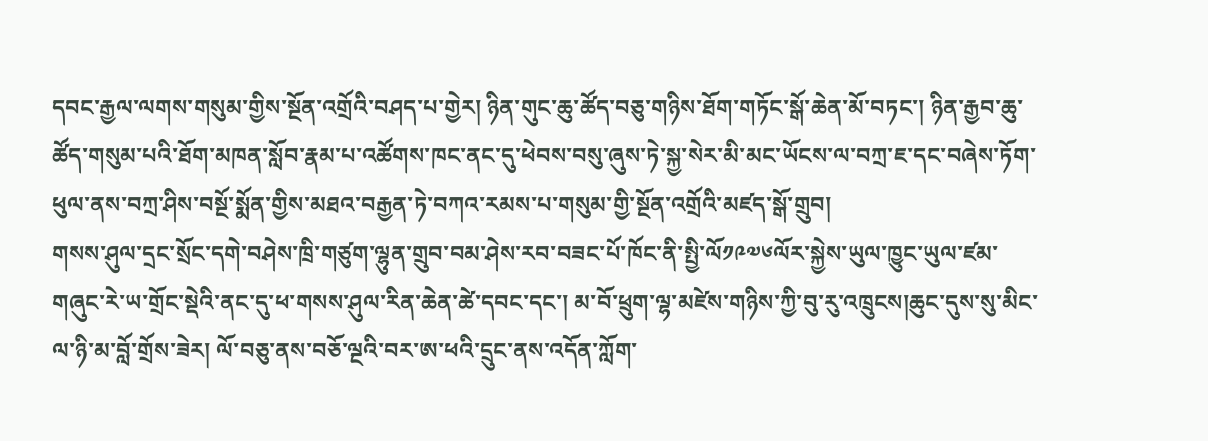དབང་རྒྱལ་ལགས་གསུམ་གྱིས་སྔོན་འགྲོའི་བཤད་པ་གྱེར། ཉིན་གུང་ཆུ་ཚོད་བཅུ་གཉིས་ཐོག་གཏོང་སྒོ་ཆེན་མོ་བཏང་། ཉིན་རྒྱབ་ཆུ་ཚོད་གསུམ་པའི་ཐོག་མཁན་སློབ་རྣམ་པ་འཚོགས་ཁང་ནང་དུ་ཕེབས་བསུ་ཞུས་ཏེ་སྐྱ་སེར་མི་མང་ཡོངས་ལ་བཀྲ་ཇ་དང་བཞེས་ཏོག་ཕུལ་ནས་བཀྲ་ཤིས་བསྔོ་སྨོན་གྱིས་མཐའ་བརྒྱན་ཏེ་བཀའ་རམས་པ་གསུམ་གྱི་སྔོན་འགྲོའི་མཛད་སྒོ་གྲུབ།
གསས་ཤུལ་དྲང་སྲོང་དགེ་བཤེས་ཁྲི་གཙུག་ལྷུན་གྲུབ་བམ་ཤེས་རབ་བཟང་པོ་ཁོང་ནི་སྤྱི་ལོ༡༩༧༦ལོར་སྐྱེས་ཡུལ་ཁྱུང་ཡུལ་ཛམ་གཞུང་རེ་ཡ་གྲོང་སྡེའི་ནང་དུ་ཕ་གསས་ཤུལ་རིན་ཆེན་ཚེ་དབང་དང་། མ་བོ་ཕྲུག་ལྷ་མཛེས་གཉིས་ཀྱི་བུ་རུ་འཁྲུངས།ཆུང་དུས་སུ་མིང་ལ་ཉི་མ་བློ་གྲོས་ཟེར། ལོ་བཅུ་ནས་བཅོ་ལྔའི་བར་ཨ་ཕའི་དྲུང་ནས་འདོན་ཀློག་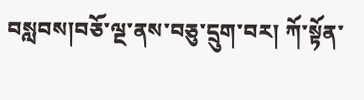བསླབས།བཅོ་ལྔ་ནས་བཅུ་དྲུག་བར། ཀོ་སྟོན་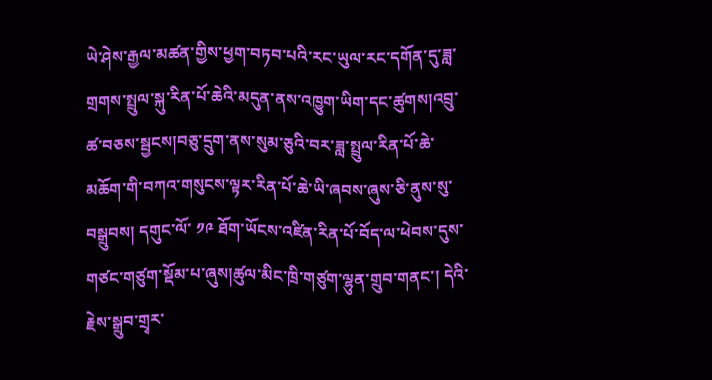ཡེ་ཤེས་རྒྱལ་མཚན་གྱིས་ཕྱག་བཏབ་པའི་རང་ཡུལ་རང་དགོན་དུ་ཟླ་གྲགས་སྤྲུལ་སྐུ་རིན་པོ་ཆེའི་མདུན་ནས་འཁྱུག་ཡིག་དང་ཚུགས།འབྲུ་ཚ་བཅས་སྦྱངས།བཅུ་དྲུག་ནས་སུམ་ཅུའི་བར་ཟླ་སྤྲུལ་རིན་པོ་ཆེ་མཆོག་གི་བཀའ་གསུངས་ལྟར་རིན་པོ་ཆེ་ཡི་ཞབས་ཞུས་ཅི་ནུས་སུ་བསྒྲུབས། དགུང་ལོ་ ༡༩ ཐོག་ཡོངས་འཛིན་རིན་པོ་བོད་ལ་ཕེབས་དུས་གཙང་གཙུག་སྡོམ་པ་ཞུས།ཚུལ་མིང་ཁྲི་གཙུག་ལྷུན་གྲུབ་གནང་། དེའི་རྗེས་སྒྲུབ་གྲྭར་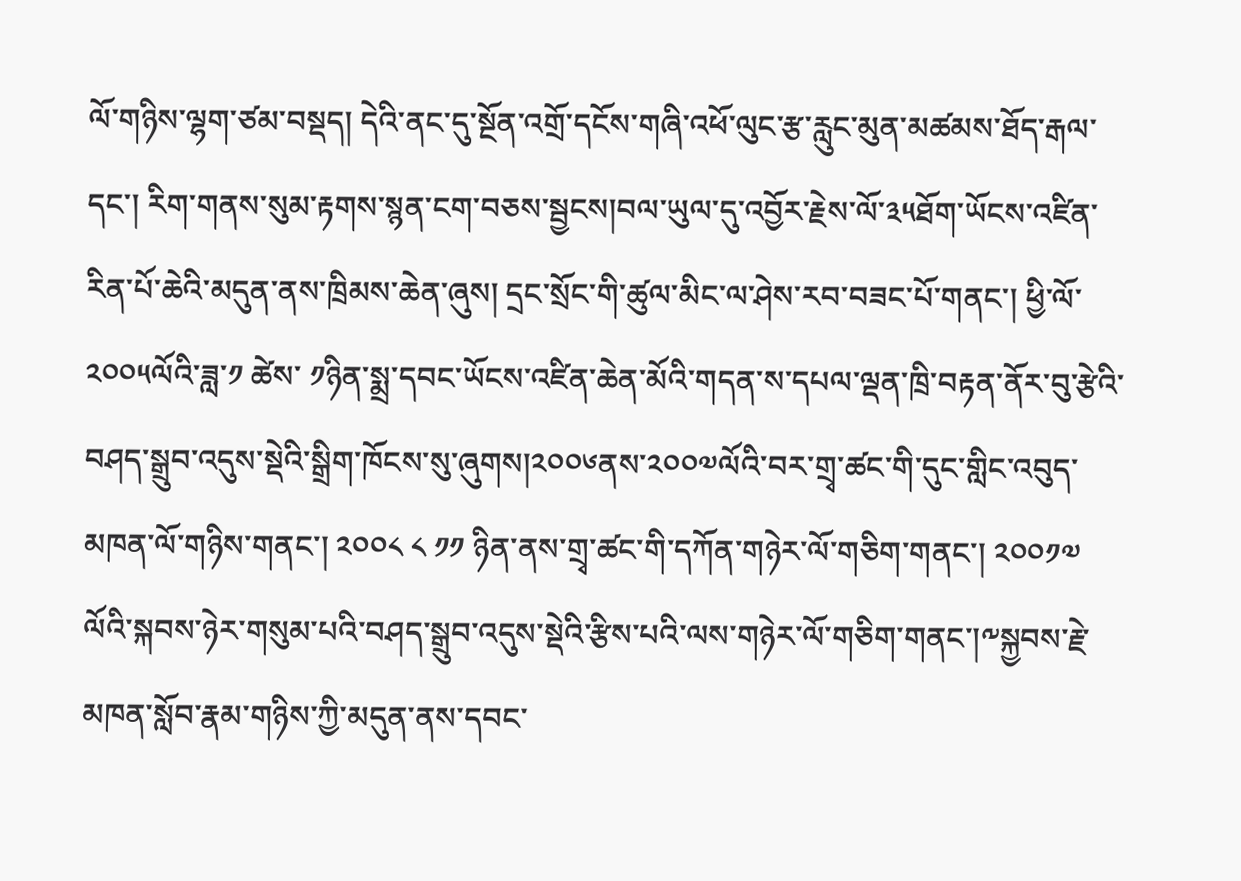ལོ་གཉིས་ལྷག་ཙམ་བསྡད། དེའི་ནང་དུ་སྔོན་འགྲོ་དངོས་གཞི་འཕོ་ལུང་རྩ་རླུང་མུན་མཚམས་ཐོད་རྒལ་དང་། རིག་གནས་སུམ་རྟགས་སྙན་ངག་བཅས་སྦྱངས།བལ་ཡུལ་དུ་འབྱོར་རྗེས་ལོ་༣༥ཐོག་ཡོངས་འཛིན་རིན་པོ་ཆེའི་མདུན་ནས་ཁྲིམས་ཆེན་ཞུས། དྲང་སྲོང་གི་ཚུལ་མིང་ལ་ཤེས་རབ་བཟང་པོ་གནང་། ཕྱི་ལོ་༢༠༠༥ལོའི་ཟླ་༡ ཚེས་ ༡ཉིན་སྨྲ་དབང་ཡོངས་འཛིན་ཆེན་མོའི་གདན་ས་དཔལ་ལྡན་ཁྲི་བརྟན་ནོར་བུ་རྩེའི་བཤད་སྒྲུབ་འདུས་སྡེའི་སྒྲིག་ཁོངས་སུ་ཞུགས།༢༠༠༦ནས་༢༠༠༧ལོའི་བར་གྲྭ་ཚང་གི་དུང་གླིང་འབུད་མཁན་ལོ་གཉིས་གནང་། ༢༠༠༨ ༨ ༡༡ ཉིན་ནས་གྲྭ་ཚང་གི་དཀོན་གཉེར་ལོ་གཅིག་གནང་། ༢༠༠༡༧  ལོའི་སྐབས་ཉེར་གསུམ་པའི་བཤད་སྒྲུབ་འདུས་སྡེའི་རྩིས་པའི་ལས་གཉེར་ལོ་གཅིག་གནང་།༸སྐྱབས་རྗེ་མཁན་སློབ་རྣམ་གཉིས་ཀྱི་མདུན་ནས་དབང་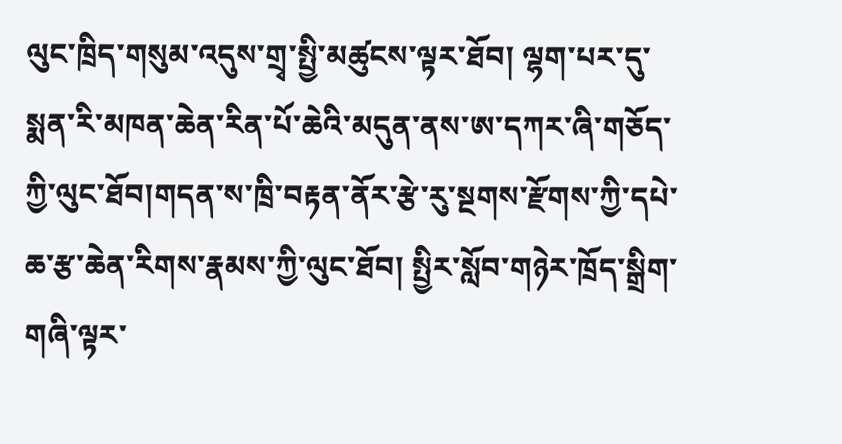ལུང་ཁྲིད་གསུམ་འདུས་གྲྭ་སྤྱི་མཚུངས་ལྟར་ཐོབ། ལྷག་པར་དུ་སྨན་རི་མཁན་ཆེན་རིན་པོ་ཆེའི་མདུན་ནས་ཨ་དཀར་ཞི་གཅོད་ཀྱི་ལུང་ཐོབ།གདན་ས་ཁྲི་བརྟན་ནོར་རྩེ་རུ་སྔགས་རྫོགས་ཀྱི་དཔེ་ཆ་རྩ་ཆེན་རིགས་རྣམས་ཀྱི་ལུང་ཐོབ། སྤྱིར་སློབ་གཉེར་ཁྲོད་སྒྲིག་གཞི་ལྟར་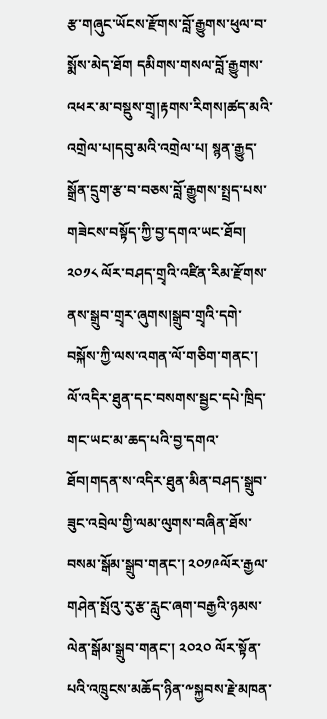རྩ་གཞུང་ཡོངས་རྫོགས་བློ་རྒྱུགས་ཕུལ་བ་སྨོས་མེད་ཐོག དམིགས་གསལ་བློ་རྒྱུགས་འཕར་མ་བསྡུས་གྲྭ།རྟགས་རིགས།ཚད་མའི་འགྲེལ་པ།དབུ་མའི་འགྲེལ་པ། སྙན་རྒྱུད་སྒྲོན་དྲུག་རྩ་བ་བཅས་བློ་རྒྱུགས་སྤྲད་པས་གཟེངས་བསྟོད་ཀྱི་བྱ་དགའ་ཡང་ཐོབ། ༢༠༡༨ ལོར་བཤད་གྲྭའི་འཛིན་རིམ་རྫོགས་ནས་སྒྲུབ་གྲྭར་ཞུགས།སྒྲུབ་གྲྭའི་དགེ་བསྐོས་ཀྱི་ལས་འགན་ལོ་གཅིག་གནང་། ལོ་འདིར་ཐུན་དང་བསགས་སྦྱང་དཔེ་ཁྲིད་གང་ཡང་མ་ཆད་པའི་བྱ་དགའ་ཐོབ།གདན་ས་འདིར་ཐུན་མིན་བཤད་སྒྲུབ་ཟུང་འབྲེལ་གྱི་ལམ་ལུགས་བཞིན་ཐོས་བསམ་སྒོམ་སྒྲུབ་གནང་། ༢༠༡༩ལོར་རྒྱལ་གཤེན་སྤོའུ་རུ་རྩ་རླུང་ཞག་བརྒྱའི་ཉམས་ལེན་སྒོམ་སྒྲུབ་གནང་། ༢༠༢༠ ལོར་སྟོན་པའི་འཁྲུངས་མཆོད་ཉིན་༸སྐྱབས་རྗེ་མཁན་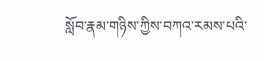སློབ་རྣམ་གཉིས་ཀྱིས་བཀའ་རམས་པའི་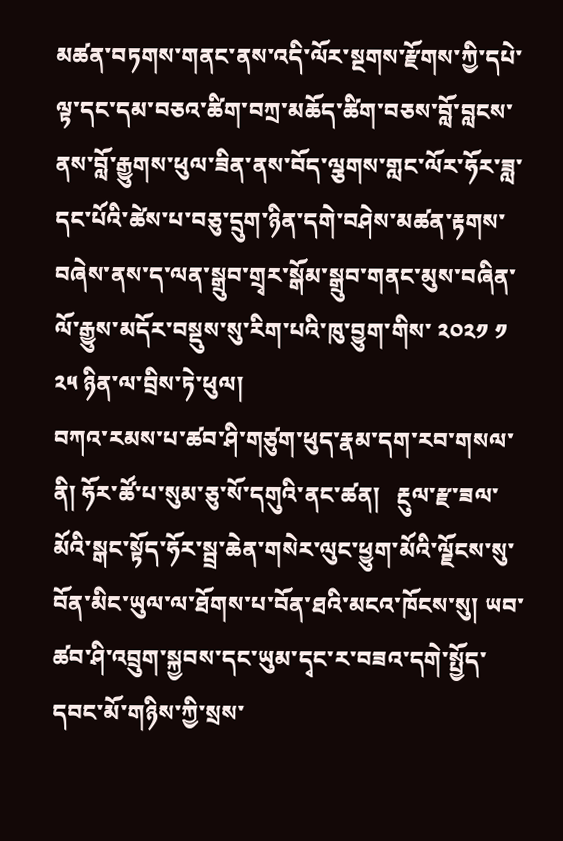མཚན་བཏགས་གནང་ནས་འདི་ལོར་སྔགས་རྫོགས་ཀྱི་དཔེ་ལྟ་དང་དམ་བཅའ་ཚིག་བཀྲ་མཆོད་ཚིག་བཅས་བློ་བླངས་ནས་བློ་རྒྱུགས་ཕུལ་ཟིན་ནས་བོད་ལྕགས་གླང་ལོར་ཧོར་ཟླ་དང་པོའི་ཚེས་པ་བཅུ་དྲུག་ཉིན་དགེ་བཤེས་མཚན་རྟགས་བཞེས་ནས་ད་ལན་སྒྲུབ་གྲྭར་སྒོམ་སྒྲུབ་གནང་མུས་བཞིན་ལོ་རྒྱུས་མདོར་བསྡུས་སུ་རིག་པའི་ཁུ་བྱུག་གིས་ ༢༠༢༡ ༡ ༢༥ ཉིན་ལ་བྲིས་ཏེ་ཕུལ།
བཀའ་རམས་པ་ཚབ་ཤི་གཙུག་ཕུད་རྣམ་དག་རབ་གསལ་ནི། ཧོར་ཚོ་པ་སུམ་ཅུ་སོ་དགུའི་ནང་ཚན།   རྔུལ་རྫ་ཟལ་མོའི་སྒང་སྟོད་ཧོར་སྦྲ་ཆེན་གསེར་ལུང་ཕྱུག་མོའི་ལྗོངས་སུ་བོན་མིང་ཡུལ་ལ་ཐོགས་པ་བོན་ཐའི་མངའ་ཁོངས་སུ། ཡབ་ཚབ་ཤི་འབྲུག་སྐྱབས་དང་ཡུམ་དྭང་ར་བཟའ་དགེ་སྤྱོད་དབང་མོ་གཉིས་ཀྱི་སྲས་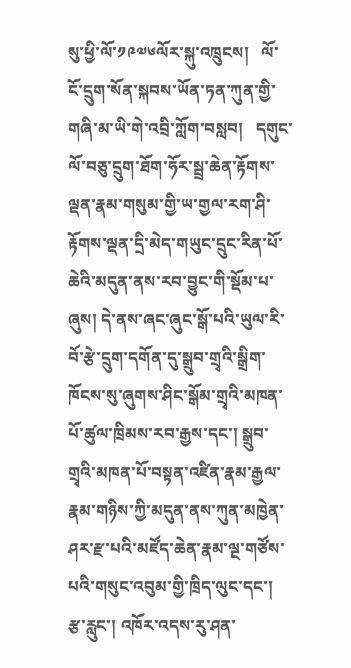སུ་ཕྱི་ལོ་༡༩༧༦ལོར་སྐུ་འཁྲུངས།   ལོ་ངོ་དྲུག་སོན་སྐབས་ཡོན་ཏན་ཀུན་གྱི་གཞི་མ་ཡི་གེ་འབྲི་ཀློག་བསླབ།   དགུང་ལོ་བཅུ་དྲུག་ཐོག་ཧོར་སྦྲ་ཆེན་རྟོགས་ལྡན་རྣམ་གསུམ་གྱི་ཡ་གྱལ་རག་ཤི་རྟོགས་ལྡན་དྲི་མེད་གཡུང་དྲུང་རིན་པོ་ཆེའི་མདུན་ནས་རབ་བྱུང་གི་སྡོམ་པ་ཞུས། དེ་ནས་ཞང་ཞུང་སྒོ་པའི་ཡུལ་རི་བོ་རྩེ་དྲུག་དགོན་དུ་སྒྲུབ་གྲྭའི་སྒྲིག་ཁོངས་སུ་ཞུགས་ཤིང་སྒོམ་གྲྭའི་མཁན་པོ་ཚུལ་ཁྲིམས་རབ་རྒྱས་དང་། སྒྲུབ་གྲྭའི་མཁན་པོ་བསྟན་འཛིན་རྣམ་རྒྱལ་རྣམ་གཉིས་ཀྱི་མདུན་ནས་ཀུན་མཁྱེན་ཤར་རྫ་པའི་མཛོད་ཆེན་རྣམ་ལྔ་གཙོས་པའི་གསུང་འབུམ་གྱི་ཁྲིད་ལུང་དང་། རྩ་རླུང་། འཁོར་འདས་རུ་ཤན་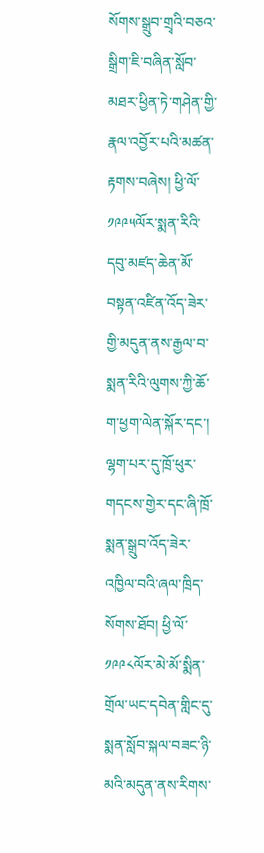སོགས་སྒྲུབ་གྲྭའི་བཅའ་སྒྲིག་ཇི་བཞིན་སློབ་མཐར་ཕྱིན་ཏེ་གཤེན་གྱི་རྣལ་འབྱོར་པའི་མཚན་རྟགས་བཞེས། ཕྱི་ལོ་༡༩༩༥ལོར་སྨན་རིའི་དབུ་མཛད་ཆེན་མོ་བསྟན་འཛིན་འོད་ཟེར་གྱི་མདུན་ནས་རྒྱལ་བ་སྨན་རིའི་ལུགས་ཀྱི་ཆོ་ག་ཕྱག་ལེན་སྐོར་དང་། ལྷག་པར་དུ་ཁྲོ་ཕུར་གདངས་གྱེར་དང་ཞི་ཁྲོ་སྨན་སྒྲུབ་འོད་ཟེར་འཁྱིལ་བའི་ཞལ་ཁྲིད་སོགས་ཐོབ། ཕྱི་ལོ་༡༩༩༨ལོར་མེ་མོ་སྨིན་གྲོལ་ཡང་དབེན་གླིང་དུ་སྨན་སློབ་སྐལ་བཟང་ཉི་མའི་མདུན་ནས་རིགས་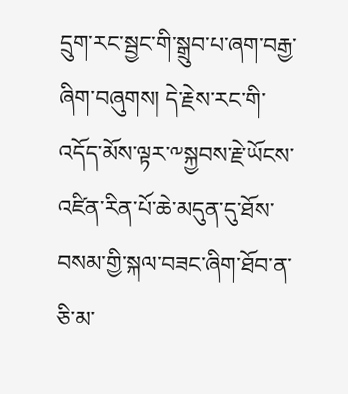དྲུག་རང་སྦྱང་གི་སྒྲུབ་པ་ཞག་བརྒྱ་ཞིག་བཞུགས། དེ་རྗེས་རང་གི་འདོད་མོས་ལྟར་༸སྐྱབས་རྗེ་ཡོངས་འཛིན་རིན་པོ་ཆེ་མདུན་དུ་ཐོས་བསམ་གྱི་སྐལ་བཟང་ཞིག་ཐོབ་ན་ཅི་མ་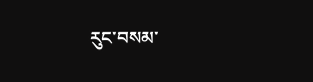རུང་བསམ་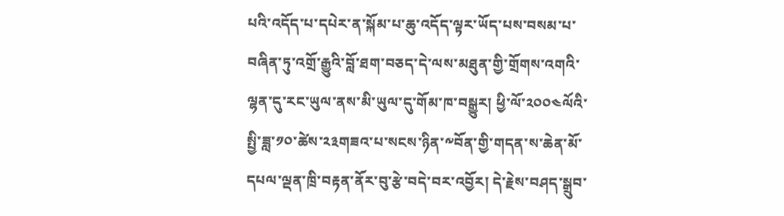པའི་འདོད་པ་དཔེར་ན་སྐོམ་པ་ཆུ་འདོད་ལྟར་ཡོད་པས་བསམ་པ་བཞིན་ཏུ་འགྲོ་རྒྱུའི་བློ་ཐག་བཅད་དེ་ལས་མཐུན་གྱི་གྲོགས་འགའི་ལྷན་དུ་རང་ཡུལ་ནས་མི་ཡུལ་དུ་གོམ་ཁ་བསྒྱུར། ཕྱི་ལོ་༢༠༠༤ལོའི་སྤྱི་ཟླ་༡༠་ཚེས་༢༣གཟའ་པ་སངས་ཉིན་༸བོན་གྱི་གདན་ས་ཆེན་མོ་དཔལ་ལྡན་ཁྲི་བརྟན་ནོར་བུ་རྩེ་བདེ་བར་འབྱོར། དེ་རྗེས་བཤད་སྒྲུབ་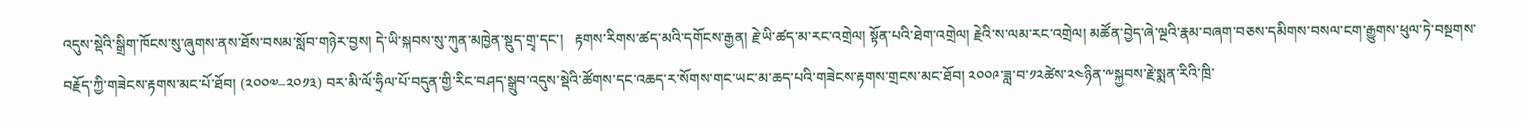འདུས་སྡེའི་སྒྲིག་ཁོངས་སུ་ཞུགས་ནས་ཐོས་བསམ་སློབ་གཉེར་བྱས། དེ་ཡི་སྐབས་སུ་ཀུན་མཁྱེན་སྡུད་གྲྭ་དང་།   རྟགས་རིགས་ཚད་མའི་དགོངས་རྒྱན། རྗེ་ཡི་ཚད་མ་རང་འགྲེལ། སྟོན་པའི་ཐེག་འགྲེལ། རྗེའི་ས་ལམ་རང་འགྲེལ། མཚོན་བྱེད་ཞེ་ལྔའི་རྣམ་བཞག་བཅས་དམིགས་བསལ་ངག་རྒྱུགས་ཕུལ་ཏེ་བསྔགས་བརྗོད་ཀྱི་གཟེངས་རྟགས་མང་པོ་ཐོབ། (༢༠༠༧–༢༠༡༣) བར་མི་ལོ་ཧྲིལ་པོ་བདུན་གྱི་རིང་བཤད་སྒྲུབ་འདུས་སྡེའི་ཚོགས་དང་འཆད་ར་སོགས་གང་ཡང་མ་ཆད་པའི་གཟེངས་རྟགས་གྲངས་མང་ཐོབ། ༢༠༠༩་ཟླ་བ་༡༢ཚེས་༢༤ཉིན་༸སྐྱབས་རྗེ་སྨན་རིའི་ཁྲི་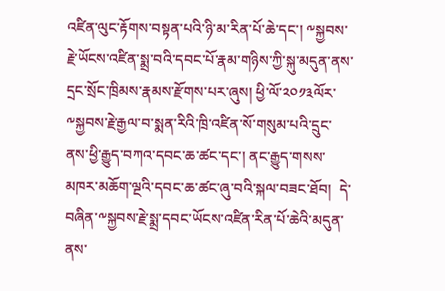འཛིན་ལུང་རྟོགས་བསྟན་པའི་ཉི་མ་རིན་པོ་ཆེ་དང་། ༸སྐྱབས་རྗེ་ཡོངས་འཛིན་སྨྲ་བའི་དབང་པོ་རྣམ་གཉིས་ཀྱི་སྐུ་མདུན་ནས་དྲང་སྲོང་ཁྲིམས་རྣམས་རྫོགས་པར་ཞུས། ཕྱི་ལོ་༢༠༡༣ལོར་༸སྐྱབས་རྗེ་རྒྱལ་བ་སྨན་རིའི་ཁྲི་འཛིན་སོ་གསུམ་པའི་དྲུང་ནས་ཕྱི་རྒྱུད་བཀའ་དབང་ཆ་ཚང་དང་། ནང་རྒྱུད་གསས་མཁར་མཆོག་ལྔའི་དབང་ཆ་ཚང་ཞུ་བའི་སྐལ་བཟང་ཐོབ།  དེ་བཞིན་༸སྐྱབས་རྗེ་སྨྲ་དབང་ཡོངས་འཛིན་རིན་པོ་ཆེའི་མདུན་ནས་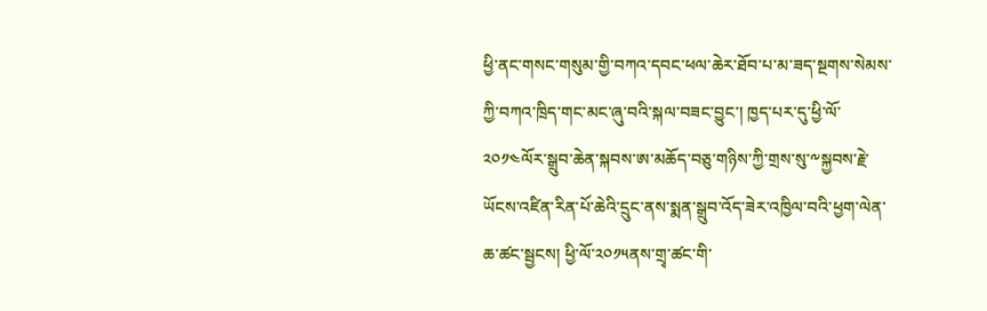ཕྱི་ནང་གསང་གསུམ་གྱི་བཀའ་དབང་ཕལ་ཆེར་ཐོབ་པ་མ་ཟད་སྔགས་སེམས་ཀྱི་བཀའ་ཁྲིད་གང་མང་ཞུ་བའི་སྐལ་བཟང་བྱུང་། ཁྱད་པར་དུ་ཕྱི་ལོ་༢༠༡༤ལོར་སྒྲུབ་ཆེན་སྐབས་ཨ་མཆོད་བཅུ་གཉིས་ཀྱི་གྲས་སུ་༸སྐྱབས་རྗེ་ཡོངས་འཛིན་རིན་པོ་ཆེའི་དྲུང་ནས་སྨན་སྒྲུབ་འོད་ཟེར་འཁྱིལ་བའི་ཕྱག་ལེན་ཆ་ཚང་སྦྱངས། ཕྱི་ལོ་༢༠༡༥ནས་གྲྭ་ཚང་གི་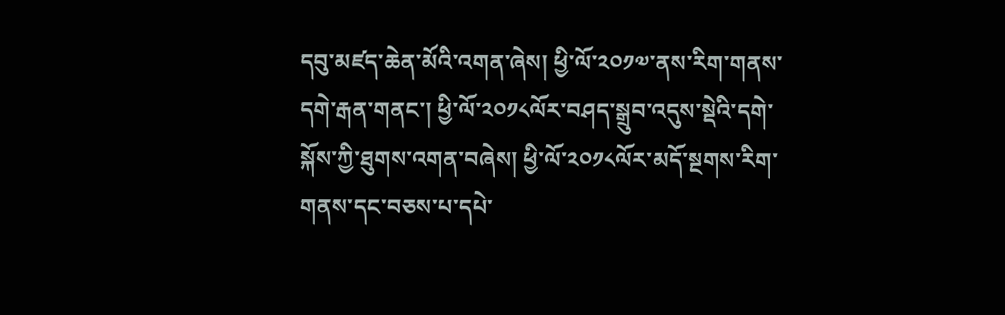དབུ་མཛད་ཆེན་མོའི་འགན་ཞེས། ཕྱི་ལོ་༢༠༡༧་ནས་རིག་གནས་དགེ་རྒན་གནང་། ཕྱི་ལོ་༢༠༡༨ལོར་བཤད་སྒྲུབ་འདུས་སྡེའི་དགེ་སྐོས་ཀྱི་ཐུགས་འགན་བཞེས། ཕྱི་ལོ་༢༠༡༨ལོར་མདོ་སྔགས་རིག་གནས་དང་བཅས་པ་དཔེ་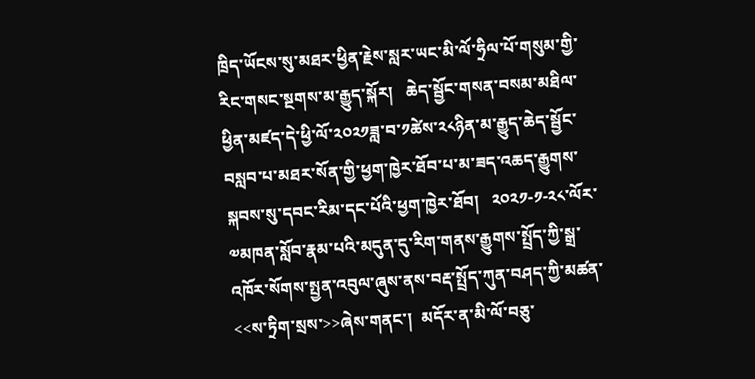ཁྲིད་ཡོངས་སུ་མཐར་ཕྱིན་རྗེས་སླར་ཡང་མི་ལོ་ཧྲིལ་པོ་གསུམ་གྱི་རིང་གསང་སྔགས་མ་རྒྱུད་སྐོར།   ཆེད་སྦྱོང་གསན་བསམ་མཐིལ་ཕྱིན་མཛད་དེ་ཕྱི་ལོ་༢༠༢༡ཟླ་བ་༡ཚེས་༢༨ཉིན་མ་རྒྱུད་ཆེད་སྦྱོང་བསླབ་པ་མཐར་སོན་གྱི་ཕྱག་ཁྱེར་ཐོབ་པ་མ་ཟད་འཆད་རྒྱུགས་སྐབས་སུ་དབང་རིམ་དང་པོའི་ཕྱག་ཁྱེར་ཐོབ།   ༢༠༢༡-༡-༢༨་ལོར་༧མཁན་སློབ་རྣམ་པའི་མདུན་དུ་རིག་གནས་རྒྱུགས་སྤྲོད་ཀྱི་སྒྲ་འཁོར་སོགས་སྤྱན་འབུལ་ཞུས་ནས་བརྡ་སྤྲོད་ཀུན་བཤད་ཀྱི་མཚན་<<ས་ཏྲིག་སྲས་>>ཞེས་གནང་།  མདོར་ན་མི་ལོ་བཅུ་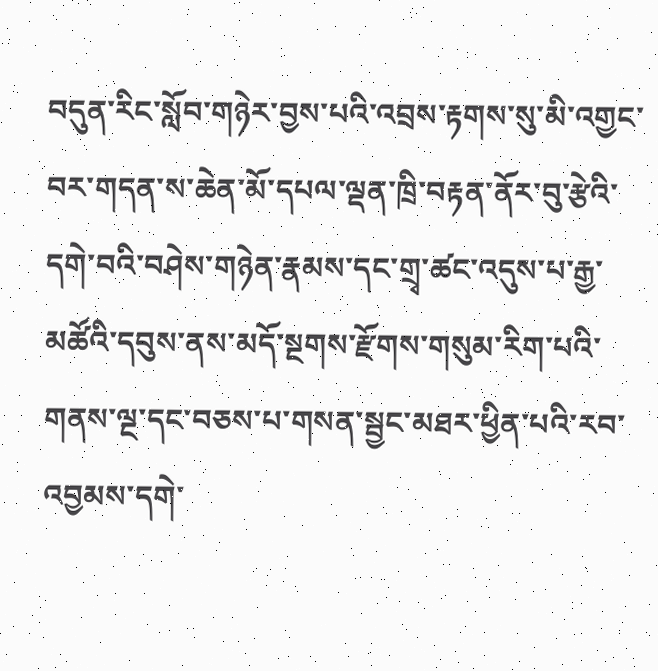བདུན་རིང་སློབ་གཉེར་བྱས་པའི་འབྲས་རྟགས་སུ་མི་འགྱང་བར་གདན་ས་ཆེན་མོ་དཔལ་ལྡན་ཁྲི་བརྟན་ནོར་བུ་རྩེའི་དགེ་བའི་བཤེས་གཉེན་རྣམས་དང་གྲྭ་ཚང་འདུས་པ་རྒྱ་མཚོའི་དབུས་ནས་མདོ་སྔགས་རྫོགས་གསུམ་རིག་པའི་གནས་ལྔ་དང་བཅས་པ་གསན་སྦྱང་མཐར་ཕྱིན་པའི་རབ་འབྱམས་དགེ་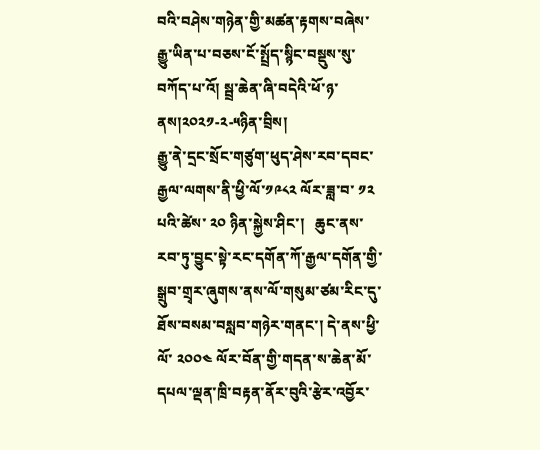བའི་བཤེས་གཉེན་གྱི་མཚན་རྟགས་བཞེས་རྒྱུ་ཡིན་པ་བཅས་ངོ་སྤྲོད་སྙིང་བསྡུས་སུ་བཀོད་པ་འོ། སྦྲ་ཆེན་ཞི་བདེའི་ཕོ་ཉ་ནས།༢༠༢༡-༢-༥ཉིན་བྲིས།
རྒྱུ་ནེ་དྲང་སྲོང་གཙུག་ཕུད་ཤེས་རབ་དབང་རྒྱལ་ལགས་ནི་ཕྱི་ལོ་༡༩༨༢ ལོར་ཟླ་བ་ ༡༢ པའི་ཚེས་ ༢༠ ཉིན་སྐྱེས་ཤིང་།   ཆུང་ནས་རབ་ཏུ་བྱུང་སྟེ་རང་དགོན་ཀོ་རྒྱལ་དགོན་གྱི་སྒྲུབ་གྲྭར་ཞུགས་ནས་ལོ་གསུམ་ཙམ་རིང་དུ་ཐོས་བསམ་བསླབ་གཉེར་གནང་། དེ་ནས་ཕྱི་ལོ་ ༢༠༠༤ ལོར་བོན་གྱི་གདན་ས་ཆེན་མོ་དཔལ་ལྡན་ཁྲི་བརྟན་ནོར་བུའི་རྩེར་འབྱོར་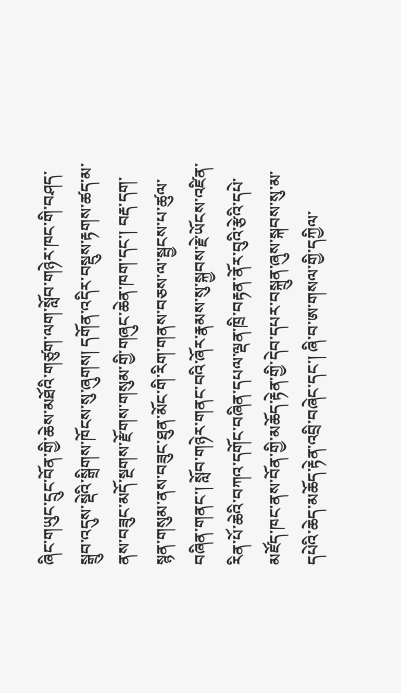ཞིང་གཡུང་དྲུང་བོན་གྱི་ཆེས་མཐོའི་གཙུག་ལག་སློབ་གཉེར་ཁང་གི་བཤད་སྒྲུབ་འདུས་སྡེའི་སྒྲིགས་ཁོངས་སུ་ཞུགས། དགོན་འདིར་བསྡུས་རྟགས་ཚད་མ་ནས་བཟུང་མདོ་སྔགས་རྫོགས་གསུམ་གྱི་གཞུང་ཆེན་ཁག་དང་། བརྡ་དག་སྙན་གསུམ་ནས་བཟུང་ཐུན་མོང་གི་རིག་གནས་བཅས་ལ་སྦྱངས་པ་ཚུལ་བཞིན་གནང་། སློབ་གཉེར་གནང་བའི་ཞོར་རྣམས་སུ་སྐྱབས་རྗེ་ཡོངས་འཛིན་རིན་པོ་ཆེའི་བཀའ་དགོང་བཞིན་དཔལ་ལྡན་ཁྲི་བརྟན་ནོར་བུའི་རྩེའི་དཔེ་མཛོད་ཁང་ནས་བོན་གྱི་མཆོད་རྟེན་གྱི་དེབ་དཔར་བསྐྲུན་ཞུས་སྐབས་སུ་མ་དཔེའི་ཆེད་མཆོད་རྟེན་འབྲི་བཞེང་དང་། ཞི་བ་ཨ་གསལ་གྱི་དཀྱིལ་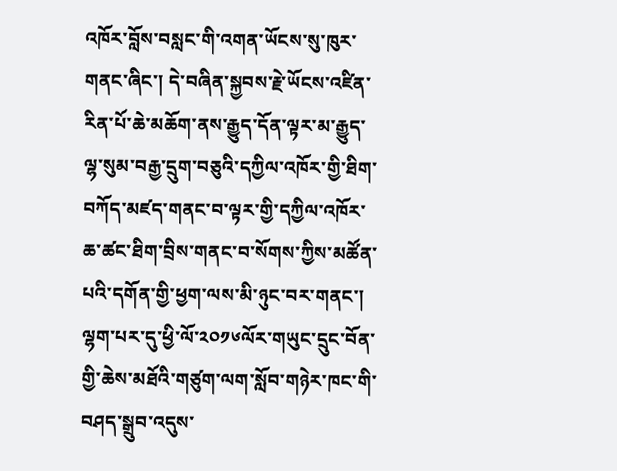འཁོར་བློས་བསླང་གི་འགན་ཡོངས་སུ་ཁུར་གནང་ཞིང་། དེ་བཞིན་སྐྱབས་རྗེ་ཡོངས་འཛིན་རིན་པོ་ཆེ་མཆོག་ནས་རྒྱུད་དོན་ལྟར་མ་རྒྱུད་ལྷ་སུམ་བརྒྱ་དྲུག་བཅུའི་དཀྱིལ་འཁོར་གྱི་ཐིག་བཀོད་མཛད་གནང་བ་ལྟར་གྱི་དཀྱིལ་འཁོར་ཆ་ཚང་ཐིག་བྲིས་གནང་བ་སོགས་ཀྱིས་མཚོན་པའི་དགོན་གྱི་ཕྱག་ལས་མི་ཉུང་བར་གནང་། ལྷག་པར་དུ་ཕྱི་ལོ་༢༠༡༦ལོར་གཡུང་དྲུང་བོན་གྱི་ཆེས་མཐོའི་གཙུག་ལག་སློབ་གཉེར་ཁང་གི་བཤད་སྒྲུབ་འདུས་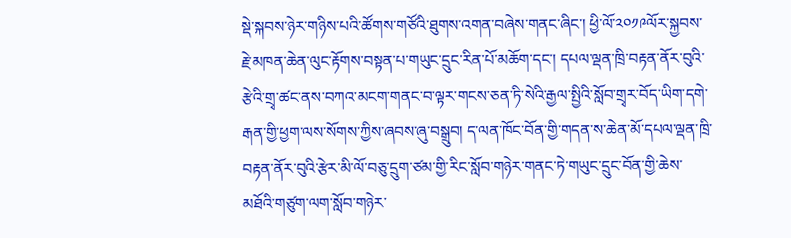སྡེ་སྐབས་ཉེར་གཉིས་པའི་ཚོགས་གཙོའི་ཐུགས་འགན་བཞེས་གནང་ཞིང་། ཕྱི་ལོ་༢༠༡༩ལོར་སྐྱབས་རྗེ་མཁན་ཆེན་ལུང་རྟོགས་བསྟན་པ་གཡུང་དྲུང་རིན་པོ་མཆོག་དང་། དཔལ་ལྡན་ཁྲི་བརྟན་ནོར་བུའི་རྩེའི་གྲྭ་ཚང་ནས་བཀའ་མངག་གནང་བ་ལྟར་གངས་ཅན་ཏི་སེའི་རྒྱལ་སྤྱིའི་སློབ་གྲྭར་བོད་ཡིག་དགེ་རྒན་གྱི་ཕྱག་ལས་སོགས་ཀྱིས་ཞབས་ཞུ་བསྒྲུབ། ད་ལན་ཁོང་བོན་གྱི་གདན་ས་ཆེན་མོ་དཔལ་ལྡན་ཁྲི་བརྟན་ནོར་བུའི་རྩེར་མི་ལོ་བཅུ་དྲུག་ཙམ་གྱི་རིང་སློབ་གཉེར་གནང་ཏེ་གཡུང་དྲུང་བོན་གྱི་ཆེས་མཐོའི་གཙུག་ལག་སློབ་གཉེར་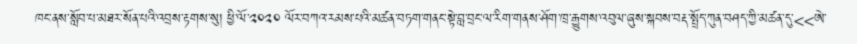ཁང་ནས་སློབ་པ་མཐར་སོན་པའི་འབྲས་རྟགས་སུ། ཕྱི་ལོ་༢༠༢༠ ལོར་བཀའ་རམས་པའི་མཚན་བཏག་གནང་སྟེ་བླ་བྲང་ལ་རིག་གནས་ཤོག་ཁྲ་རྒྱུགས་འབུལ་ཞུས་སྐབས་བརྡ་སྤྲོད་ཀུན་བཤད་ཀྱི་མཚན་དུ་<<ཨེ་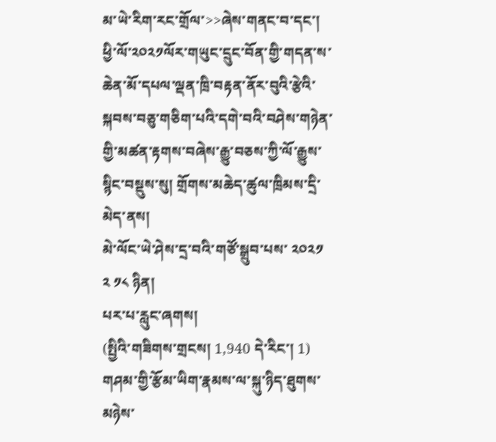མ་ཡེ་རིག་རང་གྲོལ་>>ཞེས་གནང་བ་དང་། ཕྱི་ལོ་༢༠༢༡ལོར་གཡུང་དྲུང་བོན་གྱི་གདན་ས་ཆེན་མོ་དཔལ་ལྡན་ཁྲི་བརྟན་ནོར་བུའི་རྩེའི་སྐབས་བཅུ་གཅིག་པའི་དགེ་བའི་བཤེས་གཉེན་གྱི་མཚན་རྟགས་བཞེས་རྒྱུ་བཅས་ཀྱི་ལོ་རྒྱུས་སྙིང་བསྡུས་སུ། གྲོགས་མཆེད་ཚུལ་ཁྲིམས་དྲི་མེད་ནས།
མེ་ལོང་ཡེ་ཤེས་དྲ་བའི་གཙོ་སྒྲུབ་པས་ ༢༠༢༡ ༢ ༡༨ ཉིན།
པར་པ་རླུང་ཞགས།
(སྤྱིའི་གཟིགས་གྲངས། 1,940 དེ་རིང་། 1)
གཤམ་གྱི་རྩོམ་ཡིག་རྣམས་ལ་སྐུ་ཉིད་ཐུགས་མཉེས་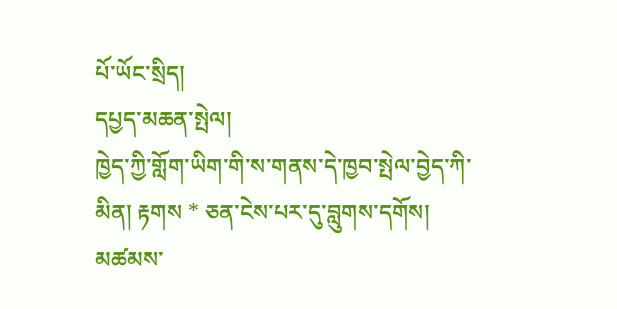པོ་ཡོང་སྲིད།
དཔྱད་མཆན་སྤེལ།
ཁྱེད་ཀྱི་གློག་ཡིག་གི་ས་གནས་དེ་ཁྱབ་སྤེལ་བྱེད་ཀི་མིན། རྟགས * ཅན་ངེས་པར་དུ་བླུགས་དགོས།
མཚམས་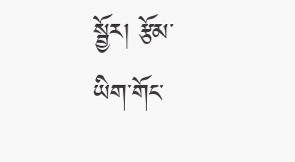སྦྱོར། རྩོམ་ཡིག་གོང་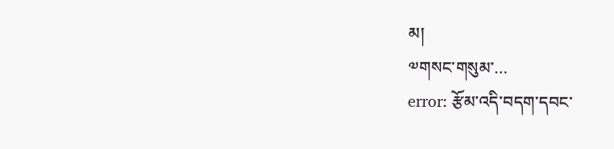མ།
༧གསང་གསུམ་…
error: རྩོམ་འདི་བདག་དབང་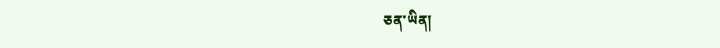ཅན་ཡིན།